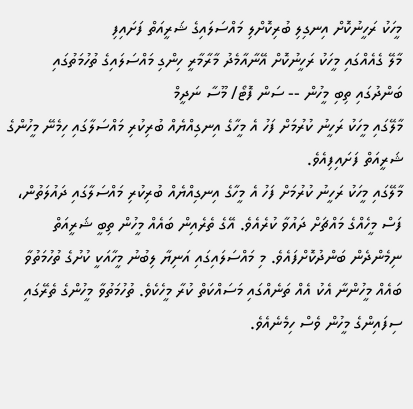މީހަކު ރަހީނުކޮށް އިނގިލި ބުރިކޮށްލި މައްސަލައިގެ ޝަރީއަތް ފަށައިފި
މާލޭ ގެއެއްގައި މީހަކު ރަހީނުކޮށް އޭނާއާމެދު މާރާމާރީ ހިންގި މައްސަލައިގެ ތުހުމަތުގައި ބަންދުގައި ތިބި މީހުން -- ސަން ފޮޓޯ/ މޫސާ ނަދީމް
މާލޭގައި މީހަކު ރަހީނު ކުރުމަށް ފަހު އެ މީހާގެ އިނގިއްޔެއް ބުރިކުރި މައްސަލާގައި ހިމެނޭ މީހުންގެ ޝަރީއަތް ފަށައިފިއެވެ.
މާލޭގައި މީހަކު ރަހީނު ކުރުމަށް ފަހު އެ މީހާގެ އިނގިއްޔެއް ބުރިކުރި މައްސަލާގައި ދައުލަތުން، ފަސް މީހެއްގެ މައްޗަށް ދައުވާ ކުރެއެވެ. އޭގެ ތެރެއިން ބައެއް މީހުން ތިބީ ޝަރީއަތް ނިމެންދެން ބަންދުކޮށްފައެވެ. މި މައްސަލައިގައި އަނިޔާ ލިބުނު މީހާއަކީ ކުށުގެ ތުހުމަތުވާ ބައެއް މީހުންނާ އެކު އެއް ތަނެއްގައި މަސައްކަތް ކުރާ މީހެކެވެ. ތުހުމަތުވާ މީހުންގެ ތެރޭގައި ސިފައިންގެ މީހުން ވެސް ހިމެނެއެވެ.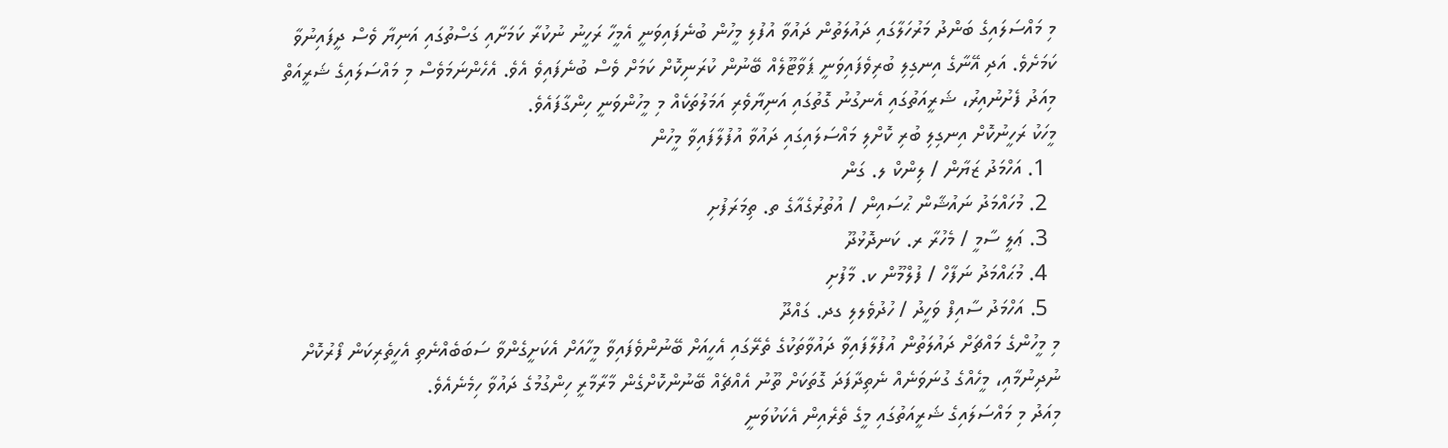މި މައްސަލައިގެ ބަންދު މަރުހަލާގައި ދައުލަތުން ދައުވާ އުފުލި މީހުން ބުނެފައިވަނީ އެމީހާ ރަހީނު ނުކުރާ ކަމަށާއި ގަސްތުގައި އަނިޔާ ވެސް ދީފައިނުވާ ކަމަށެވެ. އަދި އޭނާގެ އިނގިލި ބުރިވެފައިވަނީ ޕަވާޓޫލެއް ބޭނުން ކުރަނިކޮށް ކަމަށް ވެސް ބުނެފައިވެ އެވެ. އެހެންނަމަވެސް މި މައްސަލައިގެ ޝަރީއަތް މިއަދު ފެށުނުއިރު، ޝަރީއަތުގައި އެނގުނު ގޮތުގައި އަނިޔާވެރި އަމަލުތަކެއް މި މީހުންވަނީ ހިންގާފައެވެ.
މީހަކު ރަހީނުކޮށް އިނގިލި ބުރި ކޮށްލި މައްސަލައިގައި ދައުވާ އުފުލާފައިވާ މީހުން
  1. އަހްމަދު ޒަޔާން / ލިންކް ލ. ގަން
  2. މުހައްމަދު ނައުޝާން ޙުސައިން / އުތުރުގެއާގެ ތ. ތިމަރަފުށި
  3. ޢަލީ ސާމީ / މެހުރާ ރ. ކަނދޮޅުދޫ
  4. މުޙައްމަދު ނަފާހް / ފުލްމޫން ކ. މާފުށި
  5. އަހްމަދު ސާއިފް ވަހީދު / ހުދުވެލލި ގދ. ގައްދޫ
މި މީހުންގެ މައްޗަށް ދައުލަތުން އުފުލާފައިވާ ދައުވާތަކުގެ ތެރޭގައި އެހީއަށް ބޭނުންވެފައިވާ މީހާއަށް އެކަށީގެންވާ ސަބަބެއްނެތި އެހީތެރިކަން ފޯރުކޮށް ނުދިނުމާއި، މީހެއްގެ ގުނަވަނެއް ނެތިދާފަދަ ގޮތަކަށް ތޫނު އެއްޗެއް ބޭނުންކޮށްގެން މާރާމާރީ ހިންގުމުގެ ދައުވާ ހިމެނެއެވެ.
މިއަދު މި މައްސަލައިގެ ޝަރީއަތުގައި މީގެ ތެރެއިން އެކަކުވަނީ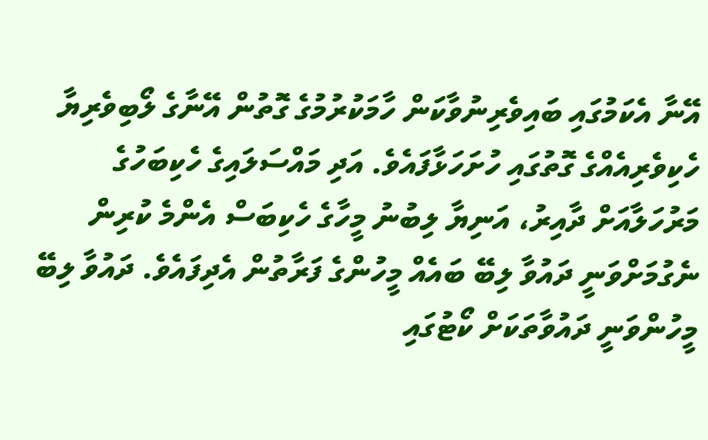އޭނާ އެކަމުގައި ބައިވެރިނުވާކަން ހާމަކުރުމުގެ ގޮތުން އޭނާގެ ލޯބިވެރިޔާ ހެކިވެރިއެއްގެ ގޮތުގައި ހުށަހަޅާފައެވެ. އަދި މައްސަލައިގެ ހެކިބަހުގެ މަރުހަލާއަށް ދާއިރު، އަނިޔާ ލިބުނު މީހާގެ ހެކިބަސް އެންމެ ކުރިން ނެގުމަށްވަނީ ދައުވާ ލިބޭ ބައެއް މީހުންގެ ފަރާތުން އެދިފައެވެ. ދައުވާ ލިބޭ މީހުންވަނީ ދައުވާތަކަށް ކޯޓުގައި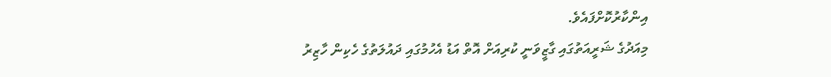އިންކާރުކޮށްފައެވެ.
މިއަދުގެ ޝަރީއަތުގައި ގާޒީވަނީ ކުރިއަށް އޮތް އަޑު އެހުމުގައި ދައުލަތުގެ ހެކިން ހާޒިރު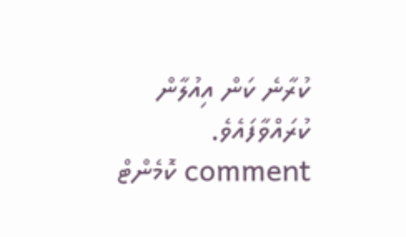ކުރާނެ ކަން އިއުލާން ކުރައްވާފައެވެ.
comment ކޮމެންޓް